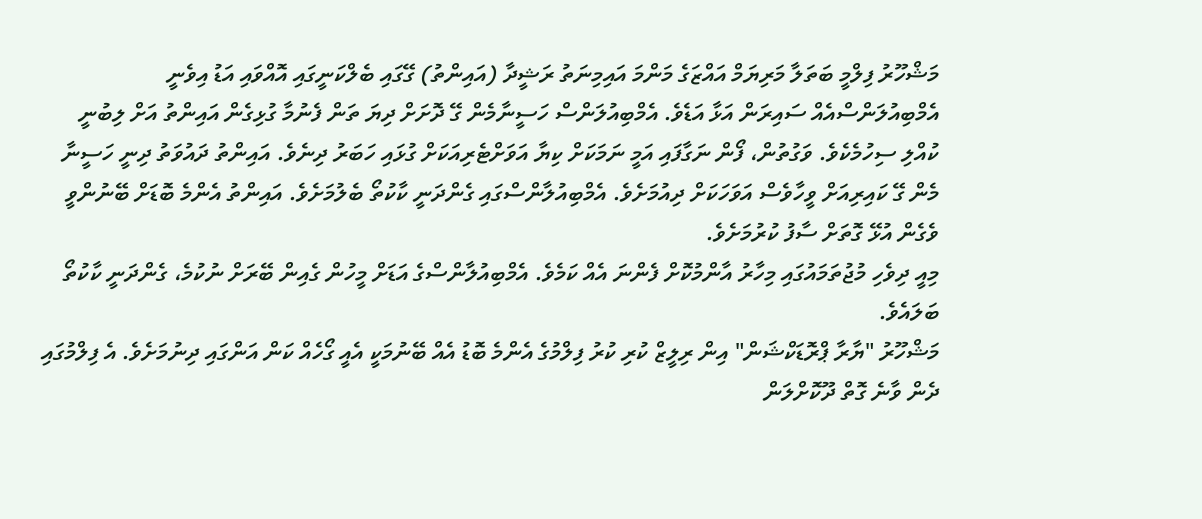މަޝްހޫރު ފިލްމީ ބަތަލާ މަރިޔަމް އައްޒަގެ މަންމަ އައިމިނަތު ރަޝީދާ (އައިންތު) ގޭގައި ބެލްކަނީގައި އޮއްވައި އަޑު އިވެނީ އެމްބިއުލަންސްއެއް ސައިރަން އަޅާ އަޑެވެ. އެމްބިއުލަންސް ހަސީނާމެން ގޭ ދޮށަށް ދިޔަ ތަން ފެނުމާ ގުޅިގެން އައިންތު އަށް ލިބުނީ ކުއްލި ސިހުމެކެވެ. ވަގުތުން، ފޯން ނަގާފައި އަމީ ނަމަކަށް ކިޔާ އަވަށްޓެރިއަކަށް ގުޅައި ހަބަރު ދިނެވެ. އައިންތު ދައުވަތު ދިނީ ހަސީނާ މެން ގޭ ކައިރިއަށް ވީހާވެސް އަވަހަކަށް ދިއުމަށެވެ. އެމްބިއުލާންސްގައި ގެންދަނީ ކާކުތޯ ބެލުމަށެވެ. އައިންތު އެންމެ ބޮޑަށް ބޭނުންވީ ވެގެން އުޅޭ ގޮތަށް ސާފު ކުރުމަށެވެ.
މިއީ ދިވެހި މުޖުތަމައުގައި މިހާރު އާންމުކޮށް ފެންނަ އެއް ކަމެވެ. އެމްބިއުލާންސްގެ އަޑަށް މީހުން ގެއިން ބޭރަށް ނުކުމެ، ގެންދަނީ ކާކުތޯ ބަލައެވެ.
މަޝްހޫރު "ޔާރާ ޕްރޮޑަކްޝަން" އިން ރިލީޒް ކުރި ކުރު ފިލްމުގެ އެންމެ ބޮޑު އެއް ބޭނުމަކީ އެއީ ގޯހެއް ކަން އަންގައި ދިނުމަށެވެ. އެ ފިލްމުގައި ދެން ވާނެ ގޮތް ދޫކޮށްލަން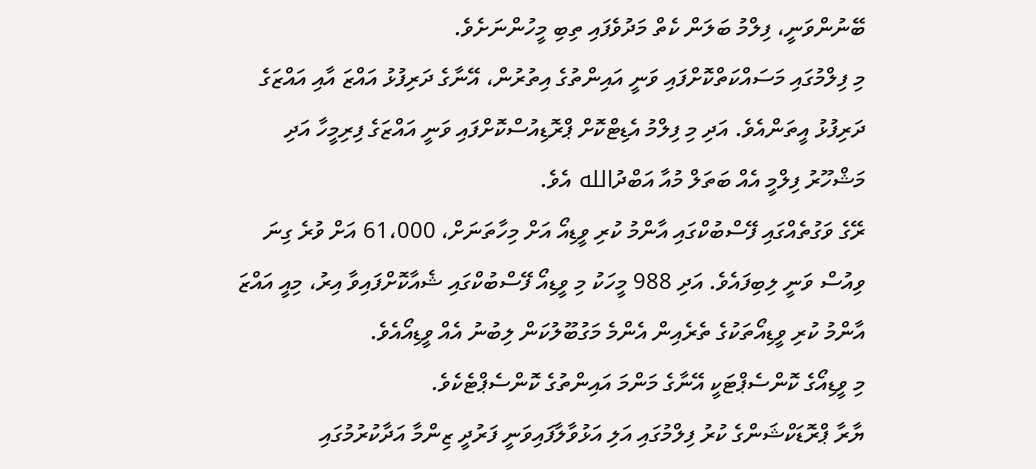ބޭނުންވަނީ، ފިލްމު ބަލަން ކެތް މަދުވެފައި ތިބި މީހުންނަށެވެ.
މި ފިލްމުގައި މަސައްކަތްކޮށްފައި ވަނީ އައިންތުގެ އިތުރުން، އޭނާގެ ދަރިފުޅު އައްޒަ އާއި އައްޒަގެ ދަރިފުޅު އީތަންއެވެ. އަދި މި ފިލްމު އެޑިޓްކޮށް ޕްރޮޑިއުސްކޮށްފައި ވަނީ އައްޒަގެ ފިރިމީހާ އަދި މަޝްހޫރު ފިލްމީ އެއް ބަތަލް މުއާ އަބްދުالله އެވެ.
ރޭގެ ވަގުތެއްގައި ފޭސްބުކްގައި އާންމު ކުރި ވީޑިއޯ އަށް މިހާތަނަށް، 61،000 އަށް ވުރެ ގިނަ ވިއުސް ވަނީ ލިބިފައެވެ. އަދި 988 މީހަކު މި ވީޑިއޯ ފޭސްބުކްގައި ޝެއާކޮށްފައިވާ އިރު، މިއީ އައްޒަ އާންމު ކުރި ވީޑިއޯތަކުގެ ތެރެއިން އެންމެ މަގުބޫލުކަން ލިބުނު އެއް ވީޑިއޯއެވެ.
މި ވީޑިއޯގެ ކޮންސެޕްޓަކީ އޭނާގެ މަންމަ އައިންތުގެ ކޮންސެޕްޓެކެވެ.
ޔާރާ ޕްރޮޑަކްޝަންގެ ކުރު ފިލްމުގައި އަލި އަޅުވާލާފައިވަނީ ފަރުދީ ޒިންމާ އަދާކުރުމުގައި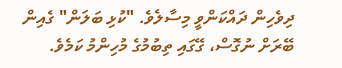ދިވެހިން ދައްކަންވީ މިސާލެވެ. "ކުޅި ބަލަން" ގެއިން ބޭރަށް ނުގޮސް، ގޭގައި ތިބުމުގެ މުހިންމު ކަމެވެ.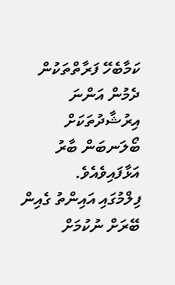ކަމާބެހޭ ފަރާތްތަކުން ދެމުން އަންނަ އިރުޝާދުތަކަށް ބޯލަނބަން ބާރު އަޅާފައިވެއެވެ.
ފިލްމުގައި އައިންތު ގެއިން ބޭރަށް ނުކުމަށް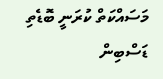މަސައްކަތް ކުރަނީ ބޮޑެތި ޑަސްބިން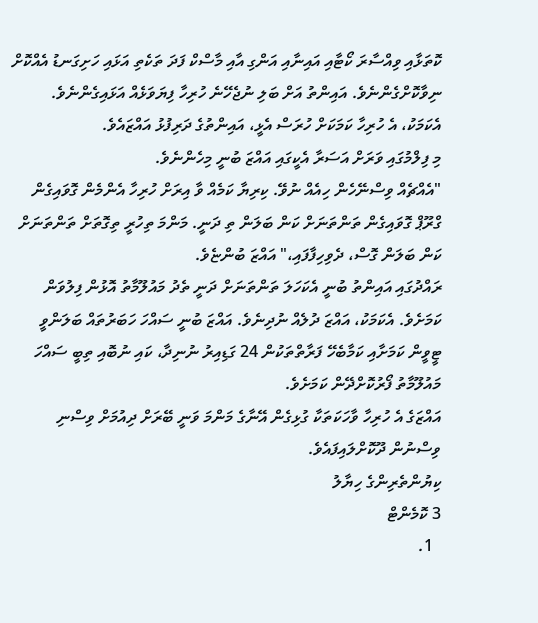ކޮތަޅާއި ވިއްސާރަ ކޯޓާއި އައިނާއި އަންގި އާއި މާސްކް ފަދަ ތަކެތި އަޅައި ހަށިގަނޑު އެއްކޮށް ނިވާކޮށްގެންނެވެ. އައިންތު އަށް ބަލި ނުޖެހޭނެ ހުރިހާ ފިޔަވަޅެއް އަޅައިގެންނެވެ.
އެކަމަކު، އެ ހުރިހާ ކަމަކަށް ހުރަސް އެޅީ، އައިންތުގެ ދަރިފުޅު އައްޒައެވެ.
މި ފިލްމުގައި ވަރަށް އަސަރާ އެކީގައި އައްޒަ ބުނީ މިހެންނެވެ.
"އެއްޗެއް ވިސްނޭހެން ހިއެއް ނުވޭ. ކިރިޔާ ކަމެއް ވާ އިރަށް ހުރިހާ އެންމެން ގޮވައިގެން ގްރޫޕް ގޮވައިގެން ތަންތަނަށް ކަން ބަލަން ތި ދަނީ. މަންމަ ތިހުރީ ތިގޮތަށް ތަންތަނަށް ކަން ބަލަން ގޮސް، ދެވިހިފާފައި،" އައްޒަ ބުންޏެވެ.
ރައްދުގައި އައިންތު ބުނީ އެކަހަލަ ތަންތަނަށް ދަނީ ތެދު މައުލޫމާތު އޮޅުން ފިލުވަން ކަމަށެވެ. އެކަމަކު، އައްޒަ ދުލެއް ނުދިނެވެ. އައްޒަ ބުނީ ސައްހަ ހަބަރުތައް ބަލަންވީ ޓީވީން ކަމަށާއި ކަމާބެހޭ ފަރާތްތަކުން 24 ގަޑިއިރު ނުނިދާ، ކައި ނުބޮއި ތިބީ ސައްހަ މައުލޫމާތު ފޯރުކޮށްދޭން ކަމަށެވެ.
އައްޒަގެ އެ ހުރިހާ ވާހަކަތަކާ ގުޅިގެން އޭނާގެ މަންމަ ވަނީ ބޭރަށް ދިއުމަށް ވިސްނި ވިސްނުން ދޫކޮށްލައިފައެވެ.
ކިޔުންތެރިންގެ ހިޔާލު
3 ކޮމެންޓް
  1.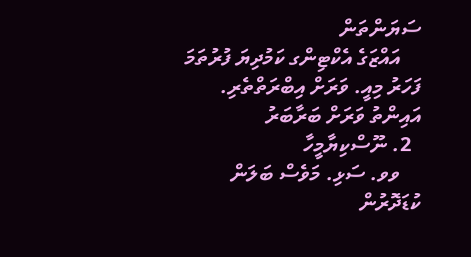ސަޔަންތަން
    އައްޒަގެ އެކްޓިންގ ކަމުދިޔަ ފުރުތަމަ ފަހަރު މިއީ. ވަރަށް އިބްރަތްތެރި. އައިންތު ވަރަށް ބަރާބަރު
  2. ނޫސްކިޔާމީހާ
    ވވ. ސަޅި. މަވެސް ބަލަން ކުޑަދޮރުން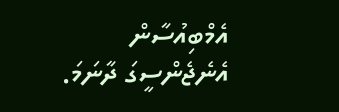އެމްބިއުސާން އެނެޖެންސީގަ ދާނަމަ.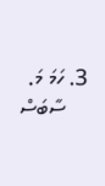3. ހަމަ މަ.
    ސާބަސް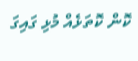ކޮން ކޮތަޅެއް މުޅި ގައިގަ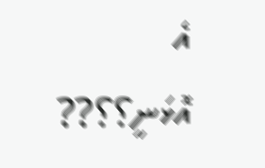އެ އޮޅަނީ؟؟??